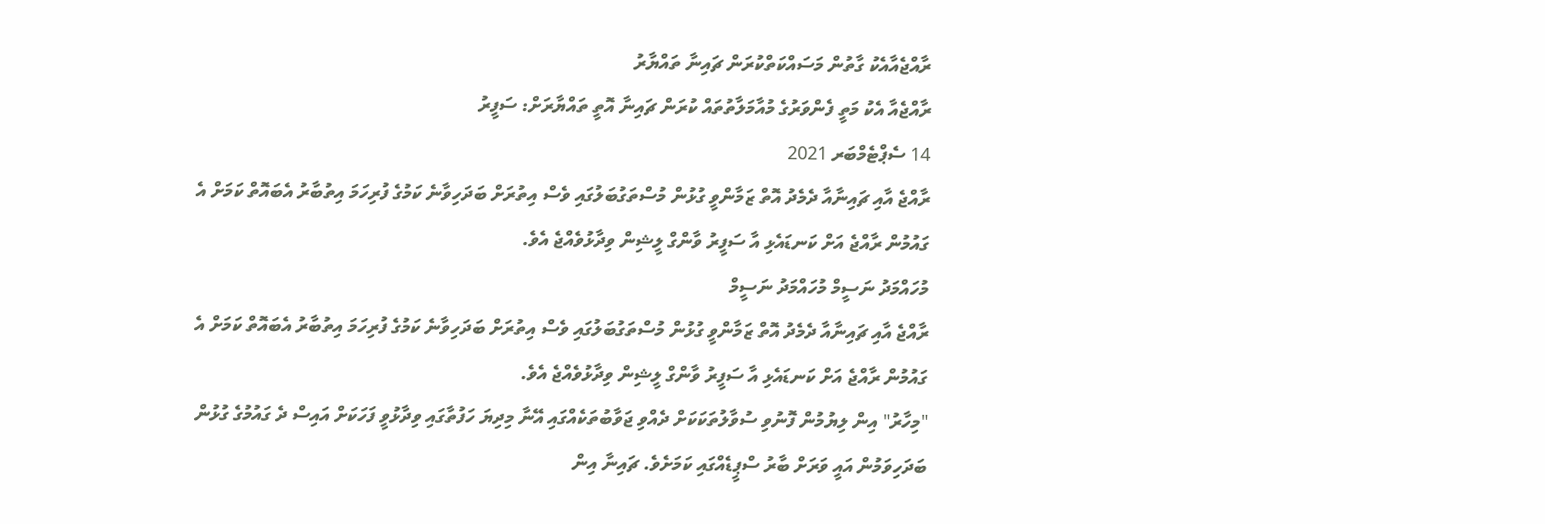ރާއްޖެއާއެކު ގާތުން މަސައްކަތްކުރަން ޗައިނާ ތައްޔާރު
ރާއްޖެއާ އެކު މަތީ ފެންވަރުގެ މުއާމަލާތުތައް ކުރަން ޗައިނާ އޮތީ ތައްޔާރަށް: ސަފީރު
14 ސެޕްޓެމްބަރ 2021
ރާއްޖެ އާއި ޗައިނާއާ ދެމެދު އޮތް ޒަމާންވީ ގުޅުން މުސްތަގުބަލުގައި ވެސް އިތުރަށް ބަދަހިވާނެ ކަމުގެ ފުރިހަމަ އިތުބާރު އެބައޮތް ކަމަށް އެ ގައުމުން ރާއްޖެ އަށް ކަނޑައެޅި އާ ސަފީރު ވާންގް ލީޝިން ވިދާޅުވެއްޖެ އެވެ.
މުހައްމަދު ނަސީމް މުހައްމަދު ނަސީމް
ރާއްޖެ އާއި ޗައިނާއާ ދެމެދު އޮތް ޒަމާންވީ ގުޅުން މުސްތަގުބަލުގައި ވެސް އިތުރަށް ބަދަހިވާނެ ކަމުގެ ފުރިހަމަ އިތުބާރު އެބައޮތް ކަމަށް އެ ގައުމުން ރާއްޖެ އަށް ކަނޑައެޅި އާ ސަފީރު ވާންގް ލީޝިން ވިދާޅުވެއްޖެ އެވެ.
"މިހާރު" އިން ލިޔުމުން ފޮނުވި ސުވާލުތަކަކަށް ދެއްވި ޖަވާބުތަކެއްގައި އޭނާ މިދިޔަ ހަފުތާގައި ވިދާޅުވީ ފަހަކަށް އައިސް ދެ ގައުމުގެ ގުޅުން ބަދަހިވަމުން އައީ ވަރަށް ބާރު ސްޕީޑެއްގައި ކަމަށެވެ. ޗައިނާ އިން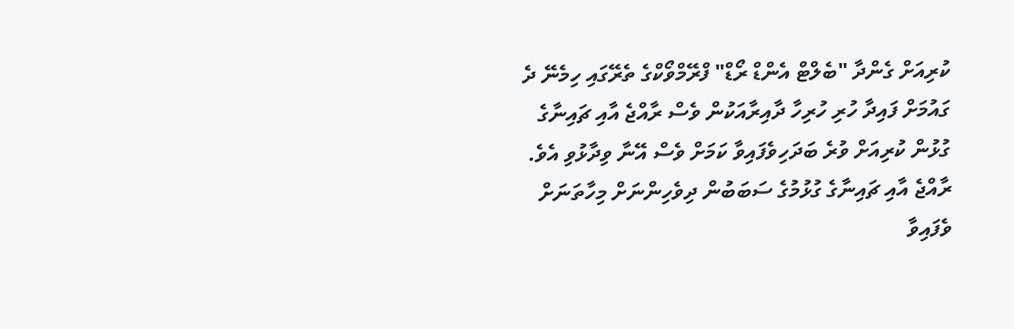ކުރިއަށް ގެންދާ "ބެލްޓް އެންޑް ރޯޑް" ފްރޭމްވޯކްގެ ތެރޭގައި ހިމެނޭ ދެ ގައުމަށް ފައިދާ ހުރި ހުރިހާ ދާއިރާއަކުން ވެސް ރާއްޖެ އާއި ޗައިނާގެ ގުޅުން ކުރިއަށް ވުރެ ބަދަހިވެފައިވާ ކަމަށް ވެސް އޭނާ ވިދާޅުވި އެވެ.
ރާއްޖެ އާއި ޗައިނާގެ ގުޅުމުގެ ސަބަބުން ދިވެހިންނަށް މިހާތަނަށް ވެފައިވާ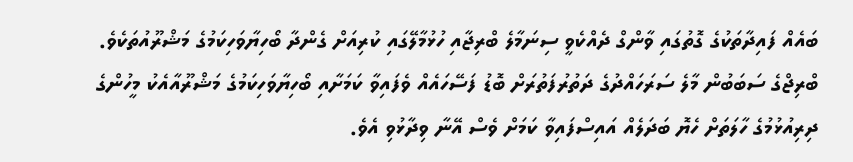ބައެއް ފައިދާތަކުގެ ގޮތުގައި ވާންގް ދެއްކެވީ ސިނަމާލެ ބްރިޖާއި ހުޅުމާލޭގައި ކުރިއަށް ގެންދާ ބޯހިޔާވަހިކަމުގެ މަޝްރޫއުތަކެވެ. ބްރިޖްގެ ސަބަބުން މާލެ ސަރަހައްދުގެ ދަތުރުފަތުރަށް ބޮޑު ފަސޭހައެއް ވެފައިވާ ކަމަށާއި ބޯހިޔާވަހިކަމުގެ މަޝްރޫއާއެކު މީހުންގެ ދިރިއުޅުމުގެ ހާލަތަށް ހެޔޮ ބަދަލެއް އައިސްފައިވާ ކަމަށް ވެސް އޭނާ ވިދާޅުވި އެވެ.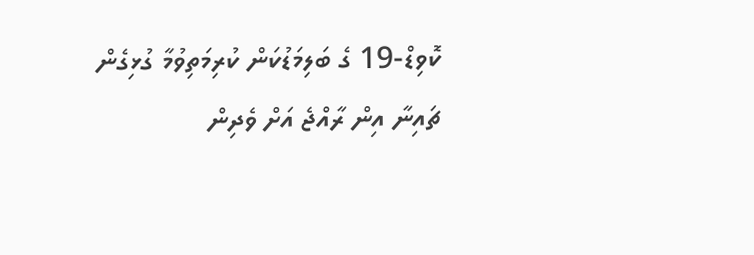ކޮވިޑް-19 ގެ ބަލިމަޑުކަން ކުރިމަތިވުމާ ގުޅިގެން ޗައިނާ އިން ރާއްޖެ އަށް ވެދިން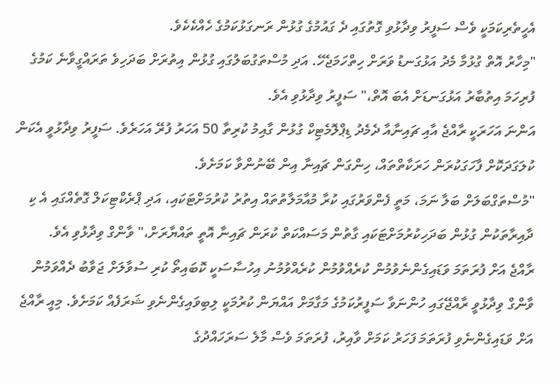އެހީތެރިކަމަކީ ވެސް ސަފީރު ވިދާޅުވި ގޮތުގައި ދެ ގައުމުގެ ގުޅުން ރަނގަޅުކަމުގެ ހެއްކެކެވެ.
"މިހާރު އޮތް ގުޅުމާ މެދު އަޅުގަނޑު ވަރަށް ހިތްހަމަޖެހޭ. އަދި މުސްތަގުބަލުގައި ގުޅުން އިތުރަށް ބަދަހިވެ ތަރައްގީވާނެ ކަމުގެ ފުރިހަމަ އިތުބާރު އަޅުގަނޑަށް އެބަ އޮތް،" ސަފީރު ވިދާޅުވި އެވެ.
އަންނަ އަހަރަކީ ރާއްޖެ އާއި ޗައިނާއާ ދެމެދު ޑިޕްލޮމެޓިކް ގުޅުން ގާއިމު ކުރިތާ 50 އަހަރު ފުރޭ އަހަރެވެ. ސަފީރު ވިދާޅުވީ އެކަން ކުލަގަދަކޮށް ފާހަގަކުރަން ހަރަކާތްތައް، ހިންގަން ޗައިނާ އިން ބޭނުންވާ ކަމަށެވެ.
"މުސްތަގްބަލަށް ބަލާ ނަމަ، މަތީ ފެންވަރުގައި ކުރާ މުއާމަލާތުތައް އިތުރު ކުރުމަށްޓަކައި، އަދި ޕްރެކްޓިކަލް ގޮތެއްގައި އެ ކި ދާއިރާތަކުން ގުޅުން ބަދަހިކުރުމަށްޓަކައި ގާތުން މަސައްކަތް ކުރަން ޗައިނާ އޮތީ ތައްޔާރަށް،" ވާންގް ވިދާޅުވި އެވެ.
ރާއްޖެ އަށް ފުރަތަމަ ވަޑައިގެންނެވުމުން ކުރެއްވުމުން ކުރެއްވުމުނު އިހުސާސަކީ ކޮބައިތޯ ކުރި ސުވާލަށް ޖަވާބު ދެއްވަމުން ވާންގް ވިދާޅުވީ ރާއްޖޭގައި ހުންނަވާ ސަފީރުކަމުގެ މަގާމަށް އައްޔަން ކުރުމަކީ ލިބިވައިގެންނެވި ޝަރަފެއް ކަމަށެވެ. މިއީ ރާއްޖެ އަށް ވަޑައިގެންނެވި ފުރަތަމަ ފަހަރު ކަމަށް ވާއިރު، ފުރަތަމަ ވެސް މާލެ ސަރަހައްދުގެ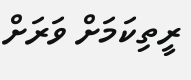ރީތިކަމަށް ވަރަށް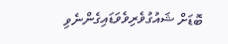ބޮޑަށް ޝައުގުވެރިވެވަޑައިގެންނެވި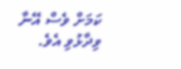ކަމަށް ވެސް އޭނާ ވިދާޅުވި އެވެ.